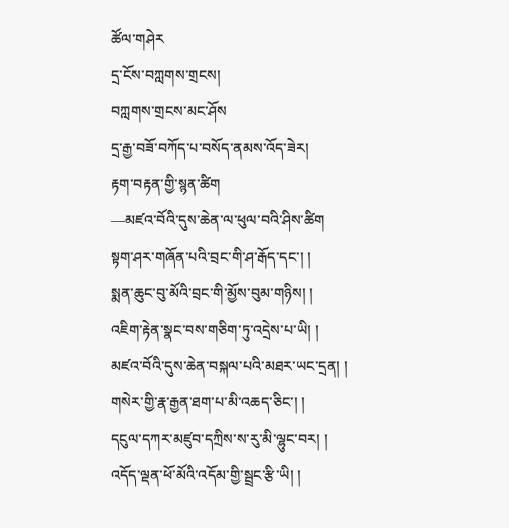ཚོལ་གཤེར
དྲ་ངོས་བཀླགས་གྲངས།
བཀླགས་གྲངས་མང་ཤོས
དྲ་རྒྱ་བཟོ་བཀོད་པ་བསོད་ནམས་འོད་ཟེར།
རྟག་བརྟན་གྱི་སྙན་ཚིག
—མཛའ་བོའི་དུས་ཆེན་ལ་ཕུལ་བའི་ཤིས་ཚིག
སྟག་ཤར་གཞོན་པའི་བྲང་གི་ཤ་རྒོད་དང་། །
སྨན་ཆུང་བུ་མོའི་བྲང་གི་མྱོས་བུམ་གཉིས། །
འཇིག་རྟེན་སྣང་བས་གཅིག་ཏུ་འདྲེས་པ་ཡི། །
མཛའ་བོའི་དུས་ཆེན་བསྐལ་པའི་མཐར་ཡང་དྲན། །
གསེར་གྱི་རྣ་རྒྱན་ཐག་པ་མི་འཆད་ཅིང་། །
དངུལ་དཀར་མཛུབ་དཀྲིས་ས་རུ་མི་ལྷུང་བར། །
འདོད་ལྡན་ཕོ་མོའི་འདོམ་གྱི་སྦྲང་རྩི་ཡི། །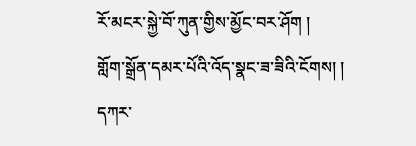རོ་མངར་སྐྱེ་བོ་ཀུན་གྱིས་མྱོང་བར་ཤོག །
གློག་སྒྲོན་དམར་པོའི་འོད་སྣང་ཟ་ཟིའི་ངོགས། །
དཀར་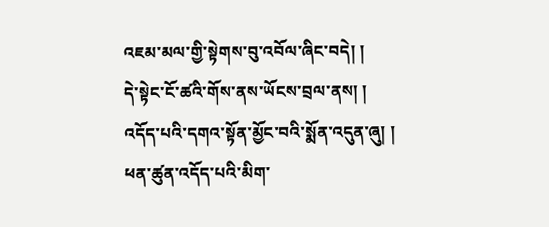འཇམ་མལ་གྱི་སྟེགས་བུ་འབོལ་ཞིང་བདེ། །
དེ་སྟེང་ངོ་ཚའི་གོས་ནས་ཡོངས་བྲལ་ནས། །
འདོད་པའི་དགའ་སྟོན་མྱོང་བའི་སྨོན་འདུན་ཞུ། །
ཕན་ཚུན་འདོད་པའི་མིག་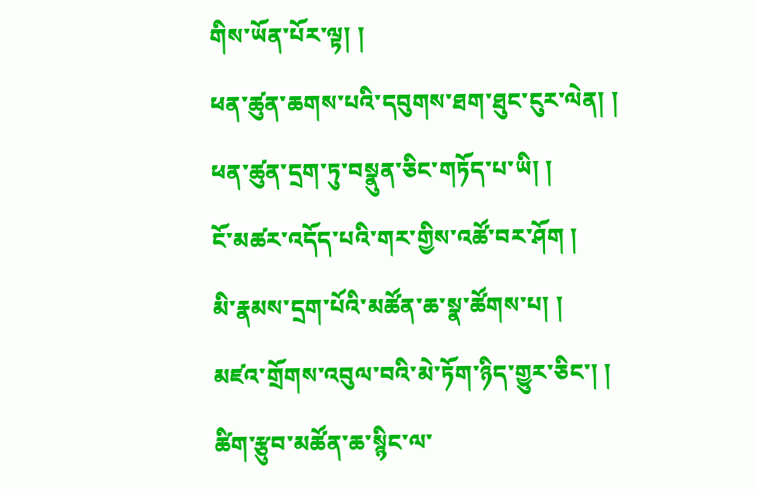གིས་ཡོན་པོར་ལྟ། །
ཕན་ཚུན་ཆགས་པའི་དབུགས་ཐག་ཐུང་ངུར་ལེན། །
ཕན་ཚུན་དྲག་ཏུ་བསྣུན་ཅིང་གཏོད་པ་ཡི། །
ངོ་མཚར་འདོད་པའི་གར་གྱིས་འཚོ་བར་ཤོག །
མི་རྣམས་དྲག་པོའི་མཚོན་ཆ་སྣ་ཚོགས་པ། །
མཛའ་གྲོགས་འབུལ་བའི་མེ་ཏོག་ཉིད་གྱུར་ཅིང་། །
ཚིག་རྩུབ་མཚོན་ཆ་སྙིང་ལ་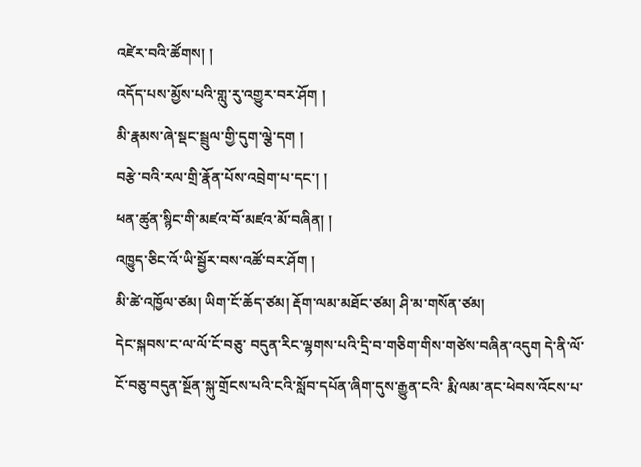འཛེར་བའི་ཚོགས། །
འདོད་པས་མྱོས་པའི་གླུ་རུ་འགྱུར་བར་ཤོག །
མི་རྣམས་ཞེ་སྡང་སྦྲུལ་གྱི་དུག་ལྕེ་དག །
བརྩེ་བའི་རལ་གྲི་རྣོན་པོས་འབྲེག་པ་དང་། །
ཕན་ཚུན་སྙིང་གི་མཛའ་བོ་མཛའ་མོ་བཞིན། །
འཁྱུད་ཅིང་འོ་ཡི་སྦྱོར་བས་འཚོ་བར་ཤོག །
མི་ཚེ་འཁྱོལ་ཙམ། ཡིག་ངོ་ཆོད་ཙམ། རྡོག་ལམ་མཐོང་ཙམ། ཤི་མ་གསོན་ཙམ།
དེང་སྐབས་ང་ལ་ལོ་ངོ་བཅུ་ བདུན་རིང་ལྷགས་པའི་དྲི་བ་གཅིག་གིས་གཙེས་བཞིན་འདུག དེ་ནི་ལོ་ངོ་བཅུ་བདུན་སྔོན་སྐུ་གྲོངས་པའི་ངའི་སློབ་དཔོན་ཞིག་དུས་རྒྱུན་ངའི་ རྨི་ལམ་ནང་ཕེབས་འོངས་པ་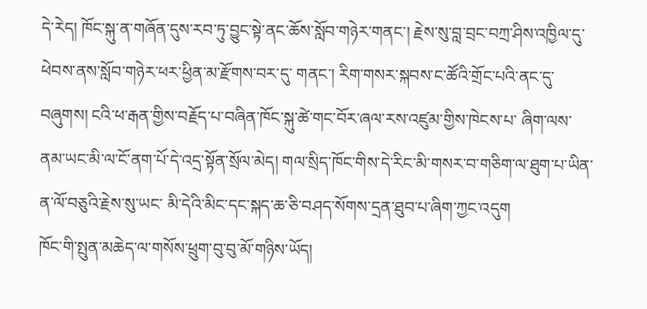དེ་རེད། ཁོང་སྐུ་ན་གཞོན་དུས་རབ་ཏུ་བྱུང་སྟེ་ནང་ཆོས་སློབ་གཉེར་གནང་། རྗེས་སུ་བླ་བྲང་བཀྲ་ཤིས་འཁྱིལ་དུ་ཕེབས་ནས་སློབ་གཉེར་ཕར་ཕྱིན་མ་རྫོགས་བར་དུ་ གནང་། རིག་གསར་སྐབས་ང་ཚོའི་གྲོང་པའི་ནང་དུ་བཞུགས། ངའི་ཕ་རྒན་གྱིས་བརྗོད་པ་བཞིན་ཁོང་སྐུ་ཚེ་གང་བོར་ཞལ་རས་འཛུམ་གྱིས་ཁེངས་པ་ ཞིག་ལས་ནམ་ཡང་མི་ལ་ངོ་ནག་པོ་དེ་འདྲ་སྟོན་སྲོལ་མེད། གལ་སྲིད་ཁོང་གིས་དེ་རིང་མི་གསར་བ་གཅིག་ལ་ཐུག་པ་ཡིན་ན་ལོ་བཅུའི་རྗེས་སུ་ཡང་ མི་དེའི་མིང་དང་སྐད་ཆ་ཅི་བཤད་སོགས་དྲན་ཐུབ་པ་ཞིག་ཀྱང་འདུག
ཁོང་གི་སྤུན་མཆེད་ལ་གསོས་ཕྲུག་བུ་བུ་མོ་གཉིས་ཡོད།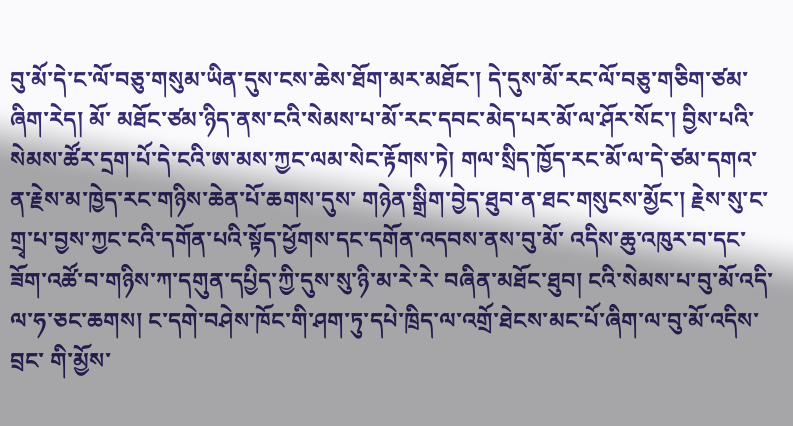བུ་མོ་དེ་ང་ལོ་བཅུ་གསུམ་ཡིན་དུས་ངས་ཆེས་ཐོག་མར་མཐོང་། དེ་དུས་མོ་རང་ལོ་བཅུ་གཅིག་ཙམ་ཞིག་རེད། མོ་ མཐོང་ཙམ་ཉིད་ནས་ངའི་སེམས་པ་མོ་རང་དབང་མེད་པར་མོ་ལ་ཤོར་སོང་། བྱིས་པའི་སེམས་ཚོར་དྲག་པོ་དེ་ངའི་ཨ་མས་ཀྱང་ལམ་སེང་རྟོགས་ཏེ། གལ་སྲིད་ཁྱོད་རང་མོ་ལ་དེ་ཙམ་དགའ་ན་རྗེས་མ་ཁྱེད་རང་གཉིས་ཆེན་པོ་ཆགས་དུས་ གཉེན་སྒྲིག་བྱེད་ཐུབ་ན་ཐང་གསུངས་མྱོང་། རྗེས་སུ་ང་གྲྭ་པ་བྱས་ཀྱང་ངའི་དགོན་པའི་སྟོད་ཕྱོགས་དང་དགོན་འདབས་ནས་བུ་མོ་ འདིས་ཆུ་འཁུར་བ་དང་ཟོག་འཚོ་བ་གཉིས་ཀ་དགུན་དཔྱིད་ཀྱི་དུས་སུ་ཉི་མ་རེ་རེ་ བཞིན་མཐོང་ཐུབ། ངའི་སེམས་པ་བུ་མོ་འདི་ལ་ཧ་ཅང་ཆགས། ང་དགེ་བཤེས་ཁོང་གི་ཤག་ཏུ་དཔེ་ཁྲིད་ལ་འགྲོ་ཐེངས་མང་པོ་ཞིག་ལ་བུ་མོ་འདིས་བྲང་ གི་མྱོས་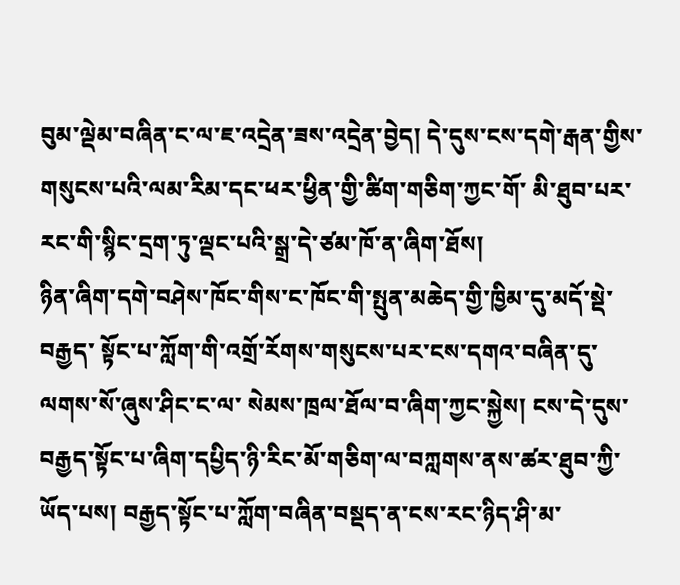བུམ་ལྡེམ་བཞིན་ང་ལ་ཇ་འདྲེན་ཟས་འདྲེན་བྱེད། དེ་དུས་ངས་དགེ་རྒན་གྱིས་གསུངས་པའི་ལམ་རིམ་དང་ཕར་ཕྱིན་གྱི་ཚིག་གཅིག་ཀྱང་གོ་ མི་ཐུབ་པར་རང་གི་སྙིང་དྲག་ཏུ་ལྡང་པའི་སྒྲ་དེ་ཙམ་ཁོ་ན་ཞིག་ཐོས།
ཉིན་ཞིག་དགེ་བཤེས་ཁོང་གིས་ང་ཁོང་གི་སྤུན་མཆེད་གྱི་ཁྱིམ་དུ་མདོ་སྡེ་བརྒྱད་ སྟོང་པ་ཀློག་གི་འགྲོ་རོགས་གསུངས་པར་ངས་དགའ་བཞིན་དུ་ལགས་སོ་ཞུས་ཤིང་ང་ལ་ སེམས་ཁྲལ་ཐོལ་བ་ཞིག་ཀྱང་སྐྱེས། ངས་དེ་དུས་བརྒྱད་སྟོང་པ་ཞིག་དཔྱིད་ཉི་རིང་མོ་གཅིག་ལ་བཀླགས་ནས་ཚར་ཐུབ་ཀྱི་ ཡོད་པས། བརྒྱད་སྟོང་པ་ཀློག་བཞིན་བསྡད་ན་ངས་རང་ཉིད་ཤི་མ་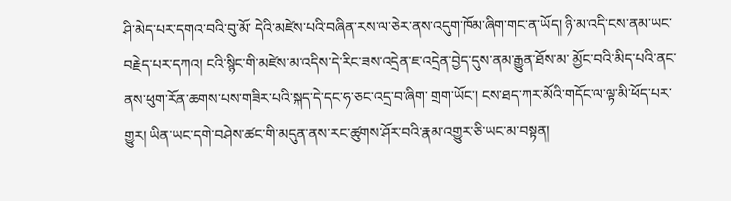ཤི་མེད་པར་དགའ་བའི་བུ་མོ་ དེའི་མཛེས་པའི་བཞིན་རས་ལ་ཅེར་ནས་འདུག་ཁོམ་ཞིག་གང་ན་ཡོད། ཉི་མ་འདི་ངས་ནམ་ཡང་བརྗེད་པར་དཀའ། ངའི་སྙིང་གི་མཛེས་མ་འདིས་དེ་རིང་ཟས་འདྲེན་ཇ་འདྲེན་བྱེད་དུས་ནམ་རྒྱུན་ཐོས་མ་ མྱོང་བའི་མིད་པའི་ནང་ནས་ཕུག་རོན་ཆགས་པས་གཟིར་པའི་སྐད་དེ་དང་ཧ་ཅང་འདྲ་བ་ཞིག་ གྲག་ཡོང་། ངས་ཐད་ཀར་མོའི་གདོང་ལ་ལྟ་མི་ཕོད་པར་གྱུར། ཡིན་ཡང་དགེ་བཤེས་ཚང་གི་མདུན་ནས་རང་ཚུགས་ཤོར་བའི་རྣམ་འགྱུར་ཅི་ཡང་མ་བསྟན།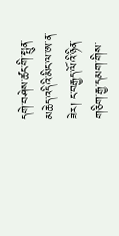དགེ་བཤེས་ཚང་གི་སྤུན་ མཆེད་འདིའི་མིང་ལ་ཨ་ན་ཟེར། ང་བརྒྱད་ལོའི་ཉིན་གཅིག་རྒྱ་དམག་གིས་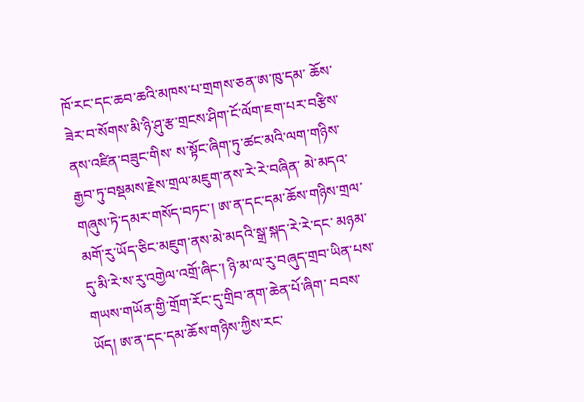ཁོ་རང་དང་ཆབ་ཆའི་མཁས་པ་གྲགས་ཅན་ཨ་ཁུ་དམ་ ཆོས་ཟེར་བ་སོགས་མི་ཉི་ཤུ་རྩ་གྲངས་ཤིག་ངོ་ལོག་ཇག་པར་བརྩིས་ནས་འཛིན་བཟུང་གིས་ ས་སྟོང་ཞིག་ཏུ་ཚང་མའི་ལག་གཉིས་རྒྱབ་ཏུ་བསྡམས་རྗེས་གྲལ་མཇུག་ནས་རེ་རེ་བཞིན་ མེ་མདའ་གཞུས་ཏེ་དམར་གསོད་བཏང་། ཨ་ན་དང་དམ་ཆོས་གཉིས་གྲལ་མགོ་རུ་ཡོད་ཅིང་མཇུག་ནས་མེ་མདའི་སྒྲ་སྐད་རེ་རེ་དང་ མཉམ་དུ་མི་རེ་ས་རུ་འགྱེལ་འགྲོ་ཞིང་། ཉི་མ་ལ་རུ་བཞུད་གྲབ་ཡིན་པས་གཡས་གཡོན་གྱི་གྲོག་རོང་དུ་གྲིབ་ནག་ཆེན་པོ་ཞིག་ བབས་ཡོད། ཨ་ན་དང་དམ་ཆོས་གཉིས་ཀྱིས་རང་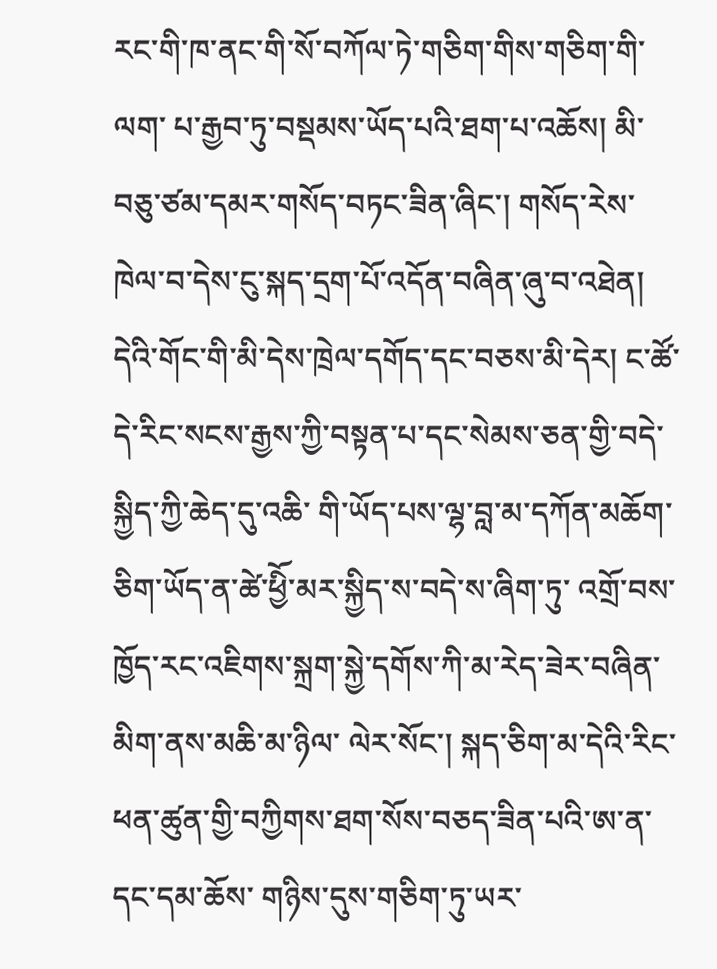རང་གི་ཁ་ནང་གི་སོ་བཀོལ་ཏེ་གཅིག་གིས་གཅིག་གི་ལག་ པ་རྒྱབ་ཏུ་བསྡམས་ཡོད་པའི་ཐག་པ་འཆོས། མི་བཅུ་ཙམ་དམར་གསོད་བཏང་ཟིན་ཞིང་། གསོད་རེས་ཁེལ་བ་དེས་ངུ་སྐད་དྲག་པོ་འདོན་བཞིན་ཞུ་བ་འཐེན། དེའི་གོང་གི་མི་དེས་ཁྲེལ་དགོད་དང་བཅས་མི་དེར། ང་ཚོ་དེ་རིང་སངས་རྒྱས་ཀྱི་བསྟན་པ་དང་སེམས་ཅན་གྱི་བདེ་སྐྱིད་ཀྱི་ཆེད་དུ་འཆི་ གི་ཡོད་པས་ལྷ་བླ་མ་དཀོན་མཆོག་ཅིག་ཡོད་ན་ཚེ་ཕྱིོ་མར་སྐྱིད་ས་བདེ་ས་ཞིག་ཏུ་ འགྲོ་བས་ཁྱོད་རང་འཇིགས་སྐྲག་སྐྱེ་དགོས་ཀི་མ་རེད་ཟེར་བཞིན་མིག་ནས་མཆི་མ་ཉིལ་ ལེར་སོང་། སྐད་ཅིག་མ་དེའི་རིང་ཕན་ཚུན་གྱི་བཀྱིགས་ཐག་སོས་བཅད་ཟིན་པའི་ཨ་ན་དང་དམ་ཆོས་ གཉིས་དུས་གཅིག་ཏུ་ཡར་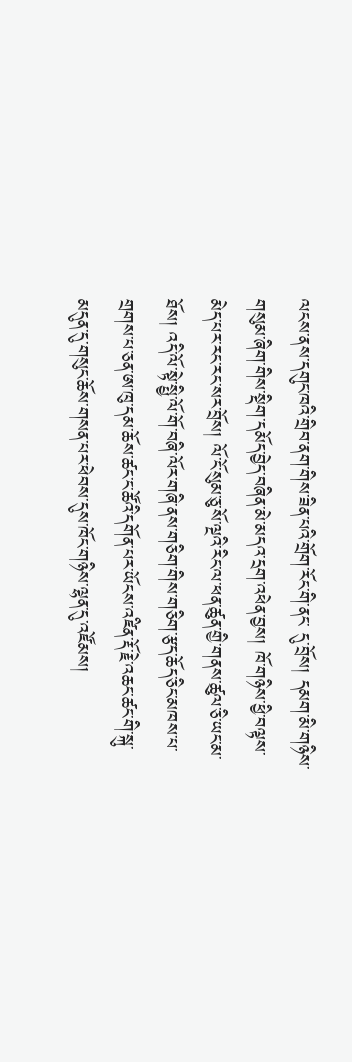ལངས་ནས་དགུང་ཁའི་གྲིབ་ནག་གིས་ཟིན་པའི་གྲོག་རོང་གི་ནང་ དུ་བྲོས། དམག་མི་གཉིས་གསུམ་ཞིག་གིས་སྡིག་དམོད་བྱེད་བཞིན་མེ་མདའ་དྲག་འཕེན་བྱས། ཁོ་གཉིས་ཕྱི་བལྟས་མེད་པར་རང་རང་སར་བྲོས། ལོ་ངོ་སུམ་ཅུ་སོ་ལྔའི་རིང་ལ་ཕན་ཚུན་གྱི་གནས་ཚུལ་ཅི་ཡང་མ་ཐོས། འདི་ལོ་སྟེ་སྤྱི་ལོ་གོ་བཞི་ལོར་གཞི་ནས་གཅིག་གིས་གཅིག་རྩད་ཆོད་ཅིང་མཁས་པ་ གྲགས་པ་ཅན་ཨ་ཁུ་དམ་ཆོས་ཚང་ང་ཚོའི་དགོན་པར་ཡོངས་འཛིན་རྡོ་རྗེ་འཆང་ཚང་གི་སྐུ་ མདུན་དུ་གསུང་ཆོས་གསན་པར་ཕེབས་དུས་ཁོང་གཉིས་ལྷན་དུ་འཛོམས།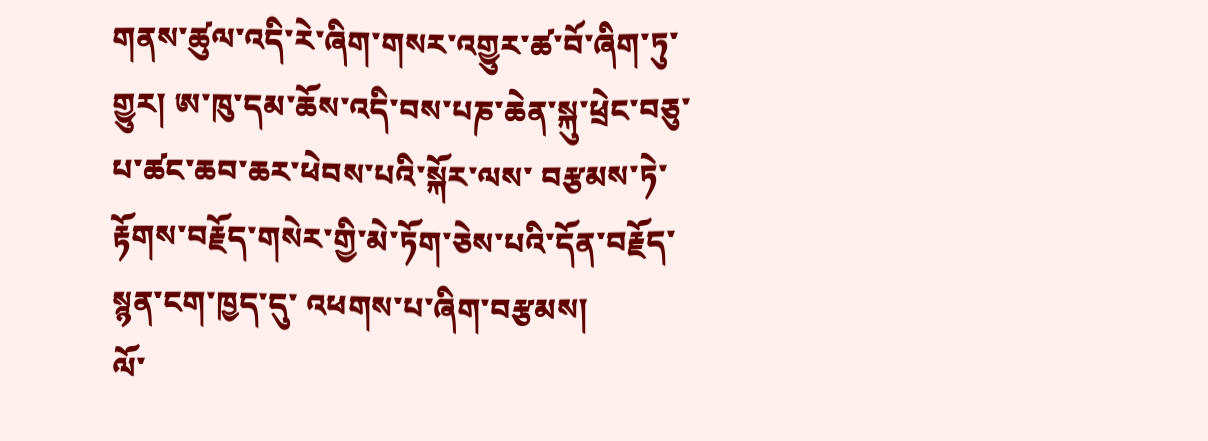གནས་ཚུལ་འདི་རེ་ཞིག་གསར་འགྱུར་ཚ་བོ་ཞིག་ཏུ་གྱུར། ཨ་ཁུ་དམ་ཆོས་འདི་བས་པཎ་ཆེན་སྐུ་ཕྲེང་བཅུ་པ་ཚང་ཆབ་ཆར་ཕེབས་པའི་སྐོར་ལས་ བརྩམས་ཏེ་རྟོགས་བརྗོད་གསེར་གྱི་མེ་ཏོག་ཅེས་པའི་དོན་བརྗོད་སྙན་ངག་ཁྱད་དུ་ འཕགས་པ་ཞིག་བརྩམས།
ལོ་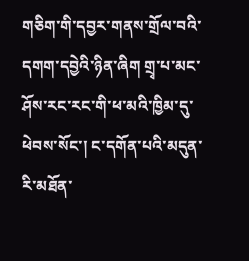གཅིག་གི་དབྱར་གནས་གྲོལ་བའི་དགག་དབྱེའི་ཉིན་ཞིག གྲྭ་པ་མང་ཤོས་རང་རང་གི་ཕ་མའི་ཁྱིམ་དུ་ཕེབས་སོང་། ང་དགོན་པའི་མདུན་རི་མཐོན་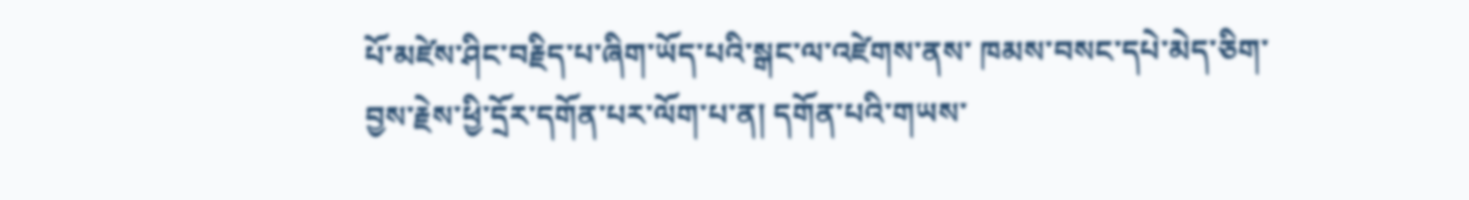པོ་མཛེས་ཤིང་བརྗིད་པ་ཞིག་ཡོད་པའི་སྒང་ལ་འཛེགས་ནས་ ཁམས་བསང་དཔེ་མེད་ཅིག་བྱས་རྗེས་ཕྱི་དྲོར་དགོན་པར་ལོག་པ་ན། དགོན་པའི་གཡས་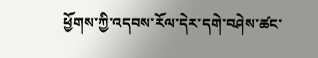ཕྱོགས་ཀྱི་འདབས་རོལ་དེར་དགེ་བཤེས་ཚང་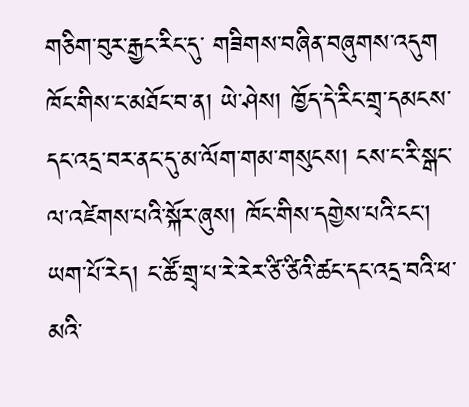གཅིག་བུར་རྒྱང་རིང་དུ་ གཟིགས་བཞིན་བཞུགས་འདུག ཁོང་གིས་ང་མཐོང་བ་ན། ཡེ་ཤེས། ཁྱོད་དེ་རིང་གྲྭ་དམངས་དང་འདྲ་བར་ནང་དུ་མ་ལོག་གམ་གསུངས། ངས་ང་རི་སྒང་ལ་འཛེགས་པའི་སྐོར་ཞུས། ཁོང་གིས་དགྱེས་པའི་ངང་། ཡག་པོ་རེད། ང་ཚོ་གྲྭ་པ་རེ་རེར་ཙི་ཙིའི་ཚང་དང་འདྲ་བའི་ཕ་མའི་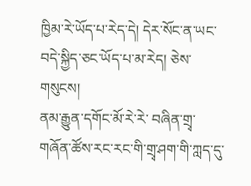ཁྱིམ་རེ་ཡོད་པ་རེད་དེ། དེར་སོང་ན་ཡང་བདེ་སྐྱིད་ཅང་ཡོད་པ་མ་རེད། ཅེས་གསུངས།
ནམ་རྒྱུན་དགོང་མོ་རེ་རེ་ བཞིན་གྲྭ་གཞོན་ཚོས་རང་རང་གི་གྲྭ་ཤག་གི་ཀླད་དུ་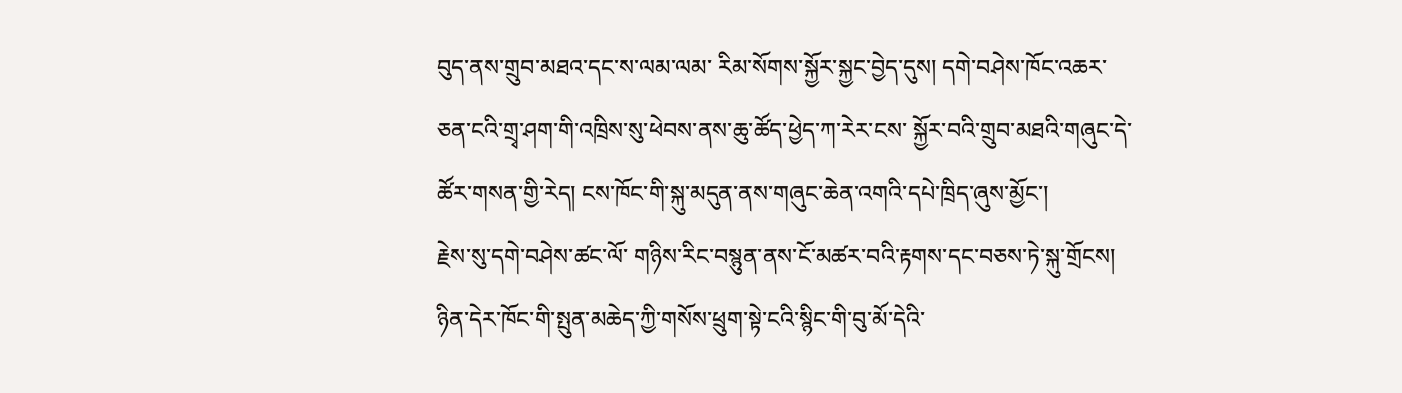བུད་ནས་གྲུབ་མཐའ་དང་ས་ལམ་ལམ་ རིམ་སོགས་སྐྱོར་སྐྱང་བྱེད་དུས། དགེ་བཤེས་ཁོང་འཆར་ཅན་ངའི་གྲྭ་ཤག་གི་འཁྲིས་སུ་ཕེབས་ནས་ཆུ་ཚོད་ཕྱེད་ཀ་རེར་ངས་ སྐྱོར་བའི་གྲུབ་མཐའི་གཞུང་དེ་ཚོར་གསན་གྱི་རེད། ངས་ཁོང་གི་སྐུ་མདུན་ནས་གཞུང་ཆེན་འགའི་དཔེ་ཁྲིད་ཞུས་མྱོང་།
རྗེས་སུ་དགེ་བཤེས་ཚང་ལོ་ གཉིས་རིང་བསྙུན་ནས་ངོ་མཚར་བའི་རྟགས་དང་བཅས་ཏེ་སྐུ་གྲོངས། ཉིན་དེར་ཁོང་གི་སྤུན་མཆེད་ཀྱི་གསོས་ཕྲུག་སྟེ་ངའི་སྙིང་གི་བུ་མོ་དེའི་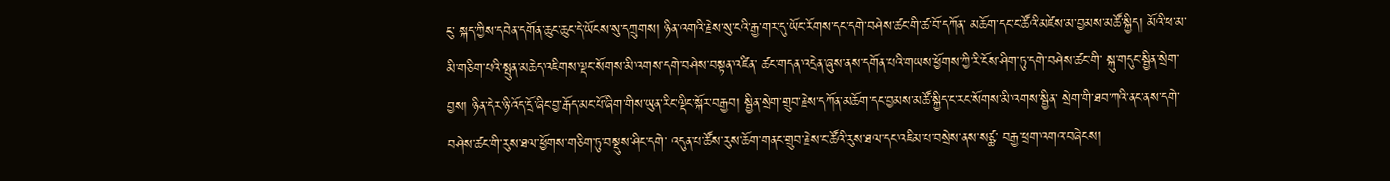ངུ་ སྐད་ཀྱིས་དབེན་དགོན་ཆུང་ཆུང་དེ་ཡོངས་སུ་དཀྲུགས། ཉིན་འགའི་རྗེས་སུ་ངའི་རྒྱ་གར་དུ་ཡོང་རོགས་དང་དགེ་བཤེས་ཚང་གི་ཚ་བོ་དཀོན་ མཆོག་དང་ང་ཚོའི་མཛེས་མ་བྱམས་མཚོ་སྐྱིད། མོའི་ཕ་མ་མི་གཅིག་པའི་སྤུན་མཆེད་འཇིགས་ལྡང་སོགས་མི་འགས་དགེ་བཤེས་བསྟན་འཛིན་ ཚང་གདན་འདྲེན་ཞུས་ནས་དགོན་པའི་གཡས་ཕྱོགས་ཀྱི་རི་ངོས་ཤིག་ཏུ་དགེ་བཤེས་ཚང་གི་ སྐུ་གདུང་སྦྱིན་སྲེག་བྱས། ཉིན་དེར་ཉི་འོད་དྲོ་ཞིང་བྱ་རྒོད་མང་པོ་ཞིག་གིས་ཡུན་རིང་ལྡིང་སྐོར་བརྒྱབ། སྦྱིན་སྲེག་གྲུབ་རྗེས་དཀོན་མཆོག་དང་བྱམས་མཚོ་སྐྱིད་ང་རང་སོགས་མི་འགས་སྦྱིན་ སྲེག་གི་ཐབ་ཀའི་ནང་ནས་དགེ་བཤེས་ཚང་གི་རུས་ཐལ་ཕྱོགས་གཅིག་ཏུ་བསྡུས་ཤིང་དགེ་ འདུན་པ་ཚོས་རུས་ཆོག་གནང་གྲུབ་རྗེས་ང་ཚོའི་རུས་ཐལ་དང་འཇིམ་པ་བསྲེས་ནས་སཙྪ་ བརྒྱ་ཕྲག་འགའ་བཞེངས།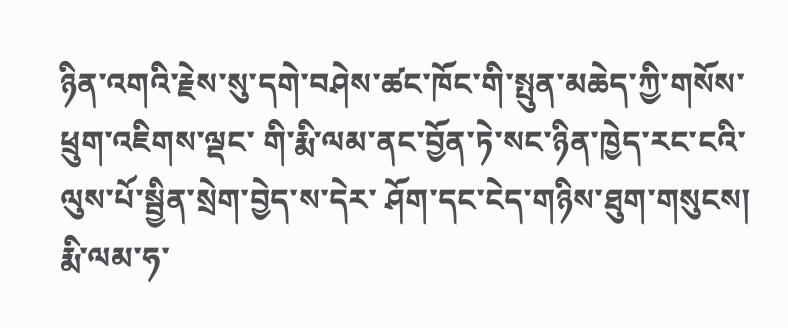ཉིན་འགའི་རྗེས་སུ་དགེ་བཤེས་ཚང་ཁོང་གི་སྤུན་མཆེད་ཀྱི་གསོས་ཕྲུག་འཇིགས་ལྡང་ གི་རྨི་ལམ་ནང་བྱོན་ཏེ་སང་ཉིན་ཁྱེད་རང་ངའི་ལུས་པོ་སྦྱིན་སྲེག་བྱེད་ས་དེར་ ཤོག་དང་ངེད་གཉིས་ཐུག་གསུངས། རྨི་ལམ་ཧ་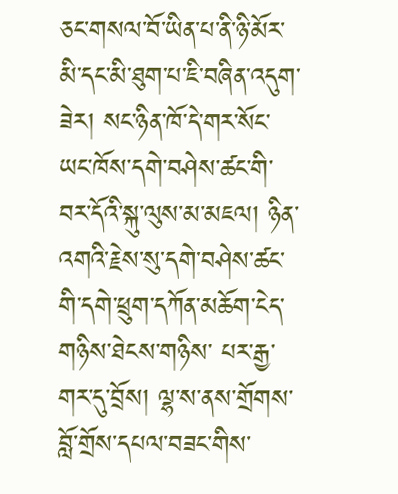ཅང་གསལ་བོ་ཡིན་པ་ནི་ཉི་མོར་མི་དང་མི་ཐུག་པ་ཇི་བཞིན་འདུག་ཟེར། སང་ཉིན་ཁོ་དེ་གར་སོང་ཡང་ཁོས་དགེ་བཤེས་ཚང་གི་བར་དོའི་སྐུ་ལུས་མ་མཇལ། ཉིན་འགའི་རྗེས་སུ་དགེ་བཤེས་ཚང་གི་དགེ་ཕྲུག་དཀོན་མཆོག་ངེད་གཉིས་ཐེངས་གཉིས་ པར་རྒྱ་གར་དུ་བྲོས། ལྷ་ས་ནས་གྲོགས་བློ་གྲོས་དཔལ་བཟང་གིས་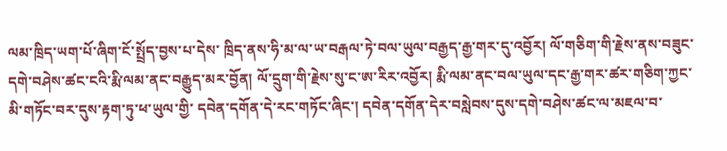ལམ་ཁྲིད་ཡག་པོ་ཞིག་ངོ་སྤྲོད་བྱས་པ་དེས་ ཁྲིད་ནས་ཧི་མ་ལ་ཡ་བརྒལ་ཏེ་བལ་ཡུལ་བརྒྱད་རྒྱ་གར་དུ་འབྱོར། ལོ་གཅིག་གི་རྗེས་ནས་བཟུང་དགེ་བཤེས་ཚང་ངའི་རྨི་ལམ་ནང་བརྒྱུད་མར་བྱོན། ལོ་དྲུག་གི་རྗེས་སུ་ང་ཨ་རིར་འབྱོར། རྨི་ལམ་ནང་བལ་ཡུལ་དང་རྒྱ་གར་ཚར་གཅིག་ཀྱང་མི་གཏོང་བར་དུས་རྟག་ཏུ་ཕ་ཡུལ་གྱི་ དབེན་དགོན་དེ་རང་གཏོང་ཞིང་། དབེན་དགོན་དེར་བསླེབས་དུས་དགེ་བཤེས་ཚང་ལ་མཇལ་བ་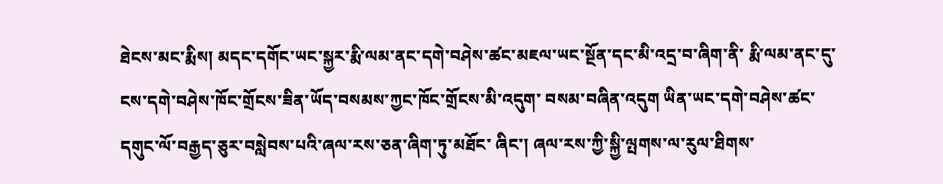ཐེངས་མང་རྨིས། མདང་དགོང་ཡང་སྐྱར་རྨི་ལམ་ནང་དགེ་བཤེས་ཚང་མཇལ་ཡང་སྔོན་དང་མི་འདྲ་བ་ཞིག་ནི་ རྨི་ལམ་ནང་དུ་ངས་དགེ་བཤེས་ཁོང་གྲོངས་ཟིན་ཡོད་བསམས་ཀྱང་ཁོང་གྲོངས་མི་འདུག་ བསམ་བཞིན་འདུག ཡིན་ཡང་དགེ་བཤེས་ཚང་དགུང་ལོ་བརྒྱད་ཅུར་བསླེབས་པའི་ཞལ་རས་ཅན་ཞིག་ཏུ་མཐོང་ ཞིང་། ཞལ་རས་ཀྱི་སྐྱི་ལྤགས་ལ་རུལ་ཐིགས་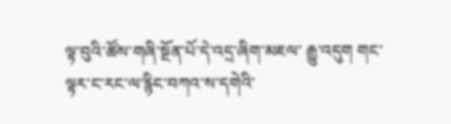ལྟ་བུའི་ཚོས་གཞི་སྔོན་པོ་དེ་འདྲ་ཞིག་མཇལ་ རྒྱུ་འདུག གང་ལྟར་ང་རང་ལ་རྙིང་བཀའ་ས་དགེའི་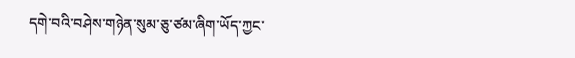དགེ་བའི་བཤེས་གཉེན་སུམ་ཅུ་ཙམ་ཞིག་ཡོད་ཀྱང་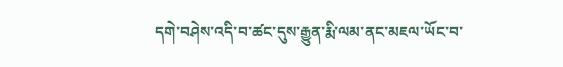དགེ་བཤེས་འདི་བ་ཚང་དུས་རྒྱུན་རྨི་ལམ་ནང་མཇལ་ཡོང་བ་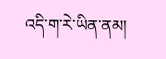འདི་ག་རེ་ཡིན་ནམ།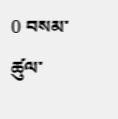0 བསམ་ཚུལ་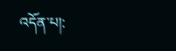འདོན་པ།: